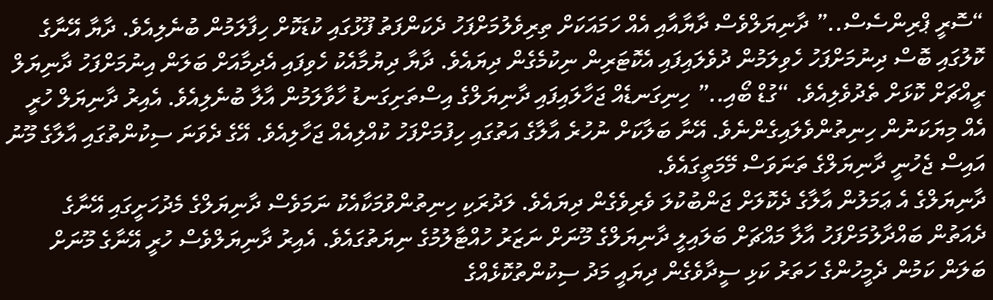“ސޮރީ ޕްރިންސެސް..” ދާނިޔަލްވެސް ދާޔާއާއި އެއް ހަމައަކަށް ތިރިވެލުމަށްފަހު ދެކަންފަތު ފޫޅުގައި ކުޑަކޮށް ހިފާލަމުން ބުނެލިއެވެ. ދާޔާ އޭނާގެ ކޮލުގައި ބޮސް ދިނުމަށްފަހު ހެވިލަމުން ދުވެލައިފައި އެކޮޓަރިން ނިކުމެގެން ދިޔައެވެ. ދާޔާ ދިޔުމާއެކު ހެވިފައި އެދިމާއަށް ބަލަން އިނުމަށްފަހު ދާނިޔަލް ރީއްޗަށް ކޮޅަށް ތެދުވެލިއެވެ. “ގުޑް ބޯއި..” ހިނިގަނޑެއް ޖަހާލައިފައި ދާނިޔަލްގެ އިސްތަށިގަނޑު ހާވާލަމުން އާލާ ބުނެލިއެވެ. އެއިރު ދާނިޔަލް ހުރީ އެއް މިޔަކަނުން ހިނިތުންވެލައިގެންނެވެ. އޭނާ ބަލާކަށް ނުހުރެ އާލާގެ އަތުގައި ހިފުމަށްފަހު ކުއްލިއެއް ޖަހާލިއެވެ. އޭގެ ދެވަނަ ސިކުންތުގައި އާލާގެ މޫނު އައިސް ޖެހުނީ ދާނިޔަލްގެ ތަނަވަސް މޭމަތީގައެވެ.
ދާނިޔަލްގެ އެ ޢަމަލުން އާލާގެ ދެކޮލަށް ޖަންބުކުލަ ވެރިވެގެން ދިޔައެވެ. ލަދުރަކި ހިނިތުންވުމަކާއެކު ނަމަވެސް ދާނިޔަލްގެ މެދުހަށީގައި އޭނާގެ ދެއަތުން ބައްދާލުމަށްފަހު އާލާ މައްޗަށް ބަލައިލީ ދާނިޔަލްގެ މޫނަށް ނަޒަރު ހުއްޓާލުމުގެ ނިޔަތުގައެވެ. އެއިރު ދާނިޔަލްވެސް ހުރީ އޭނާގެ މޫނަށް ބަލަން ކަމުން ދެމީހުންގެ ހަތަރު ކަޅި ސީދާވެގެން ދިޔައީ މަދު ސިކުންތުކޮޅެއްގެ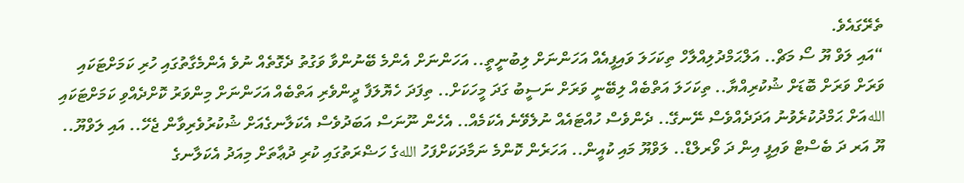ތެރޭގައެވެ.
“އައި ލަވް ޔޫ ސޯ މަޗް.. އަލްޙަމްދުލިއްލާހް ތިކަހަލަ ވައިފީއެއް އަހަންނަށް ލިބުނީތީ.. އަހަންނަށް އެންމެ ބޭނުންވާ ވަގުތު ދެގޮތެއް ނުވެ އެންމެގާތުގައި ހުރި ކަމަށްޓަކައި ވަރަށް ވަރަށް ބޮޑަށް ޝުކުރިއްޔާ.. ތިކަހަލަ އަތްބެއް ލިބޭނީ ވަރަށް ނަސީބު ގަދަ މީހަކަށް.. ތިފަދަ ހެޔޮލަފާ ދީންވެރި އަތްބެއް އަހަންނަށް މިންވަރު ކޮށްދެއްވި ކަމަށްޓަކައި اللهއަށް ޙަމްދުކުރެވުނު އަދަދެއްވެސް ނޭނގޭ.. ދެންވެސް ހުއްޓައެއް ނުލެވޭނެ އެކަމެއް.. އެހެން ނޫނަސް އަބަދުވެސް އެކަލާނގެއަށް ޝުކުރުވެރިވާން ޖެހޭ.. އައި ލަވްޔޫ.. ޔޫ އަރ ދަ ބެސްޓް ވައިފީ އިން ދަ ވޯރލްޑް.. ލަވްޔޫ މައި ކުއީން.. އަހަރެން ކޮންމެ ނަމާދަކަށްފަހު اللهގެ ހަޟްރަތުގައި ކުރި ދުޢާތަށް މިއަދު އެކަލާނގެ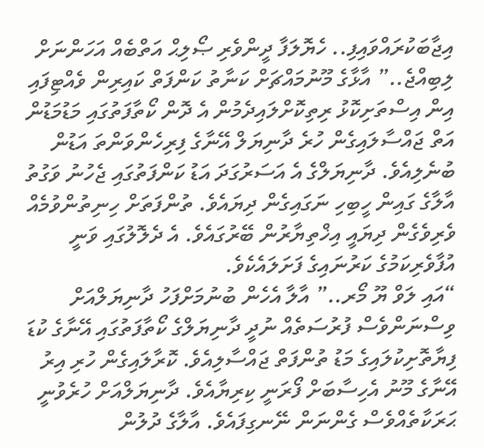އިޖާބަކުރައްވައިފި.. ހެޔޮލަފާ ދީންވެރި ޞޯލިޙް އަތްބެއް އަހަންނަށް ލިބިއްޖެ..” އާޅާގެ މޫނުމައްޗަށް ކަނާތު ކަންފަތް ކައިރިން ވެއްޓިފައި އިން އިސްތަށިކޮޅު ރިތިކޮށްލައިދެމުން އެ ދޮން ކޯތާފަތުގައި މަޑުމަޑުން އަތް ޖައްސާލައިގެން ހުރެ ދާނިޔަލް އޭނާގެ ފިރިހެންވަންތަ އަޑުން ބުނެލިއެވެ. ދާނިޔަލްގެ އެ އަސަރުގަދަ އަޑު ކަންފަތުގައި ޖެހުނު ވަގުތު އާލާގެ ގައިން ހީބިހި ނަގައިގެން ދިޔައެވެ. ތުންފަތަށް ހިނިތުންވުމެއް ވެރިވެގެން ދިޔައީ އިޚްތިޔާރުން ބޭރުގައެވެ. އެ ދެލޮލުގައި ވަނީ އުފާވެރިކަމުގެ ކަރުނައިގެ ފަށަލައެކެވެ.
“އައި ލަވް ޔޫ މޯރ..” އާލާ އެހެން ބުނުމަށްފަހު ދާނިޔަލްއަށް ވިސްނަންވެސް ފުރުސަތެއް ނުދީ ދާނިޔަލްގެ ކޯތާފަތުގައި އޭނާގެ ކުޑަ ފިޔާތޮށިކުލައިގެ މަޑު ތުންފަތް ޖައްސާލިއެވެ. ކޮރާލައިގެން ހުރި އިރު އޭނާގެ މޫނު އެހިސާބަށް ފޯރަނީ ކިރިޔާއެވެ. ދާނިޔަލްއަށް ހުރެވުނީ ޙަރަކާތެއްވެސް ގެންނަން ނޭނގިފައެވެ. އާލާގެ ދުލުން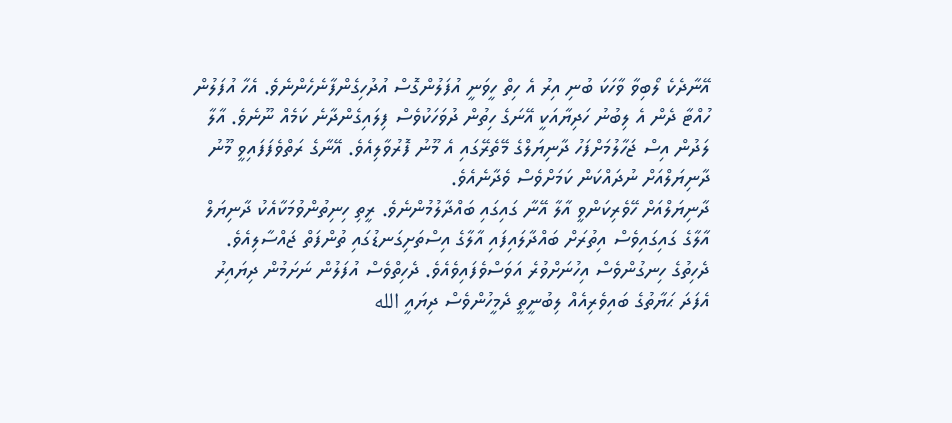އޭނާދެކެ ލޯބިވާ ވާހަކަ ބުނި އިރު އެ ހިތް ހީވަނީ އުފަލުންގޮސް އުދުހިގެންފާނެހެންނެވެ. އެހާ އުފަލުން ހުއްޓާ ދެން އެ ލިބުނު ހަދިޔާއަކީ އޭނަގެ ހިތުން ދުވަހަކުވެސް ފިލައިގެންދާނެ ކަމެއް ނޫނެވެ. އާލާ ލަދުން އިސް ޖަހާލުމަށްފަހު ދާނިޔަލްގެ މޭތެރޭގައި އެ މޫނު ފޮރުވާލިއެވެ. އޭނާގެ ރަތްވެފަފައިވީ މޫނު ދާނިޔަލްއަށް ނުދައްކަން ކަމަށްވެސް ވެދާނެއެވެ.
ދާނިޔަލްއަށް ހޭވެރިކަންވީ އާލާ އޭނާ ގައިގައި ބައްދާލުމުންނެވެ. ރީތި ހިނިތުންވުމަކާއެކު ދާނިޔަލް އާލާގެ ގައިގައިވެސް އިތުރަށް ބައްދާލައިފައި އާލާގެ އިސްތަށިގަނޑުގައި ތުންފަތް ޖައްސާލިއެވެ. ދެހިތުގެ ހިނގުންވެސް އިހުނަށްވުރެ އަވަސްވެފައިވެއެވެ. ދެހިތްވެސް އުފަލުން ނަށަމުން ދިޔައިރު އެފަދަ ޙަޔާތުގެ ބައިވެރިއެއް ލިބުނީތީ ދެމީހުންވެސް ދިޔައީ الله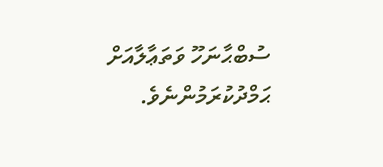ސުބްޙާނަހޫ ވަތަޢާލާއަށް ޙަމްދުކުރަމުންނެވެ.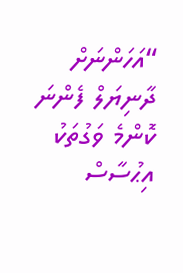“އަހަންނަށް ދާނިޔަލް ފެންނަ ކޮންމެ ވަގުތަކު އިޙުސާސް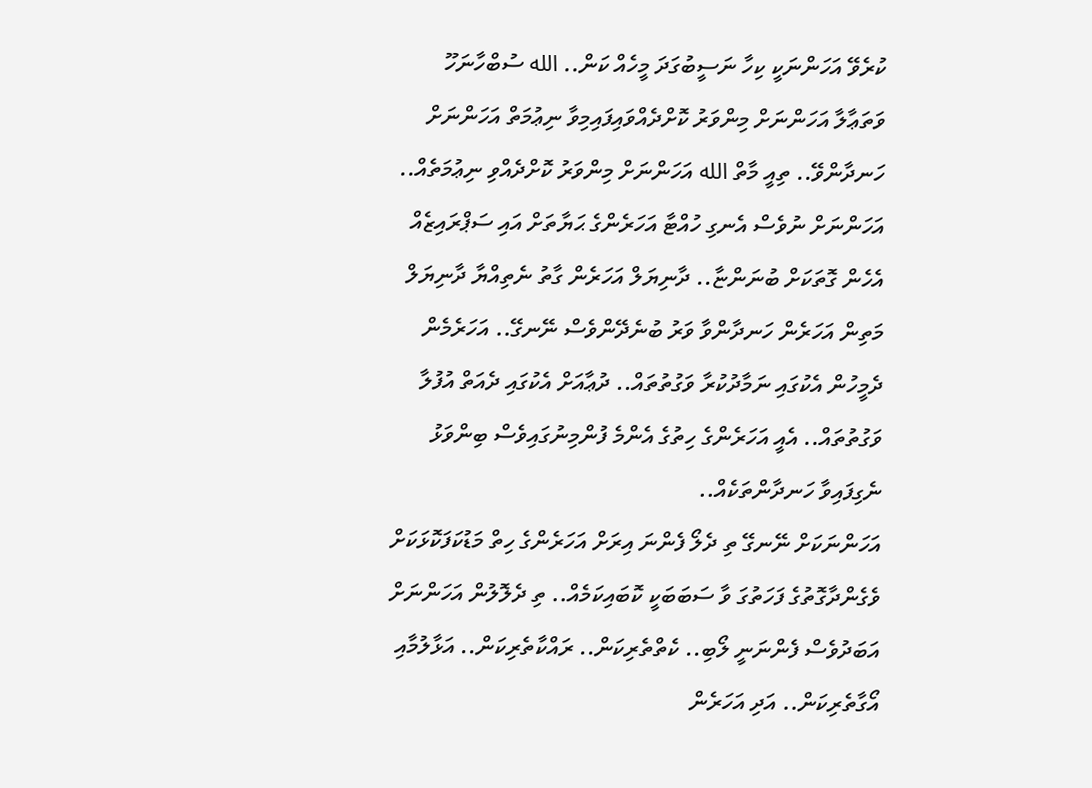ކުރެވޭ އަހަންނަކީ ކިހާ ނަސީބުގަދަ މީހެއް ކަން.. الله ސުބްހާނަހޫ ވަތަޢާލާ އަހަންނަށް މިންވަރު ކޮށްދެއްވައިފައިމިވާ ނިޢުމަތް އަހަންނަށް ހަނދާންވޭ.. ތިއީ މާތް الله އަހަންނަށް މިންވަރު ކޮށްދެއްވި ނިޢުމަތެއް.. އަހަންނަށް ނުވެސް އެނގި ހުއްޓާ އަހަރެންގެ ޙަޔާތަށް އައި ސަޕްރައިޒެއް އެހެން ގޮތަކަށް ބުނަންޏާ.. ދާނިޔަލް އަހަރެން ގާތު ނެތިއްޔާ ދާނިޔަލް މަތިން އަހަރެން ހަނދާންވާ ވަރު ބުނެދޭންވެސް ނޭނގޭ.. އަހަރެމެން ދެމީހުން އެކުގައި ނަމާދުކުރާ ވަގުތުތައް.. ދުޢާއަށް އެކުގައި ދެއަތް އުފުލާ ވަގުތުތައް.. އެއީ އަހަރެންގެ ހިތުގެ އެންމެ ފުންމިނުގައިވެސް ބިންވަޅު ނެގިފައިވާ ހަނދާންތަކެއް..
އަހަންނަކަށް ނޭނގޭ ތި ދެލޯ ފެންނަ އިރަށް އަހަރެންގެ ހިތް މަޑުކަފަކޮޅަކަށް ވެގެންދާގޮތުގެ ފަހަތުގަ ވާ ސަބަބަކީ ކޮބައިކަމެއް.. ތި ދެލޮލުން އަހަންނަށް އަބަދުވެސް ފެންނަނީ ލޯބި.. ކެތްތެރިކަން.. ރައްކާތެރިކަން.. އަޅާލުމާއި އޯގާތެރިކަން.. އަދި އަހަރެން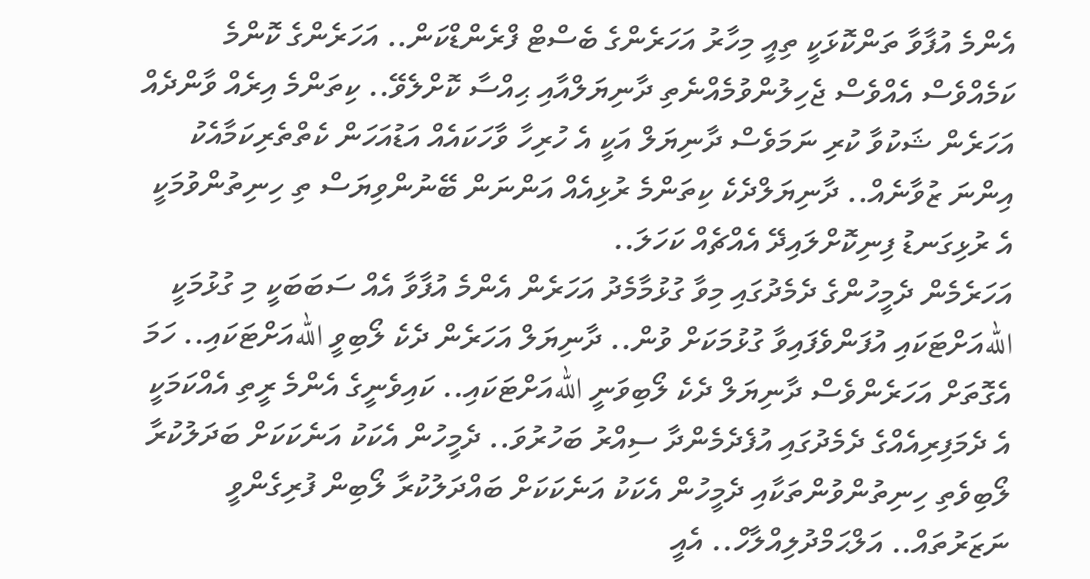އެންމެ އުފާވާ ތަންކޮޅަކީ ތިއީ މިހާރު އަހަރެންގެ ބެސްޓް ފްރެންޑްކަން.. އަހަރެންގެ ކޮންމެ ކަމެއްވެސް އެއްވެސް ޖެހިލުންވުމެއްނެތި ދާނިޔަލްއާއި ޙިއްސާ ކޮށްލެވޭ.. ކިތަންމެ އިރެއް ވާންދެއް އަހަރެން ޝަކުވާ ކުރި ނަމަވެސް ދާނިޔަލް އަކީ އެ ހުރިހާ ވާހަކައެއް އަޑުއަހަން ކެތްތެރިކަމާއެކު އިންނަ ޒުވާނެއް.. ދާނިޔަލްދެކެ ކިތަންމެ ރުޅިއެއް އަންނަން ބޭނުންވިޔަސް ތި ހިނިތުންވުމަކީ އެ ރުޅިގަނޑު ފިނިކޮށްލައިދޭ އެއްޗެއް ކަހަލަ..
އަހަރެމެން ދެމީހުންގެ ދެމެދުގައި މިވާ ގުޅުމާމެދު އަހަރެން އެންމެ އުފާވާ އެއް ސަބަބަކީ މި ގުޅުމަކީ اللهއަށްޓަކައި އުފަންވެފައިވާ ގުޅުމަކަށް ވުން.. ދާނިޔަލް އަހަރެން ދެކެ ލޯބިވީ اللهއަށްޓަކައި.. ހަމަ އެގޮތަށް އަހަރެންވެސް ދާނިޔަލް ދެކެ ލޯބިވަނީ اللهއަށްޓަކައި.. ކައިވެނީގެ އެންމެ ރީތި އެއްކަމަކީ އެ ދެމަފިރިއެއްގެ ދެމެދުގައި އުފެދެމެންދާ ސިއްރު ބަހުރުވަ.. ދެމީހުން އެކަކު އަނެކަކަށް ބަދަލުކުރާ ލޯބިވެތި ހިނިތުންވުންތަކާއި ދެމީހުން އެކަކު އަނެކަކަށް ބައްދަލުކުރާ ލޯބިން ފުރިގެންވީ ނަޒަރުތައް.. އަލްޙަމްދުލިއްލާހް.. އެއީ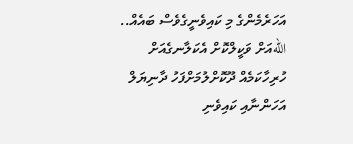އަހަރެމެންގެ މި ކައިވެނީގެވެސް ބައެއް.. اللهއަށް ވަކީލްކޮށް އެކަލާނގެއަށް ހުރިހާކަމެއް ދޫކޮށްލުމަށްފަހު ދާނިޔަލް އަހަންނާއި ކައިވެނި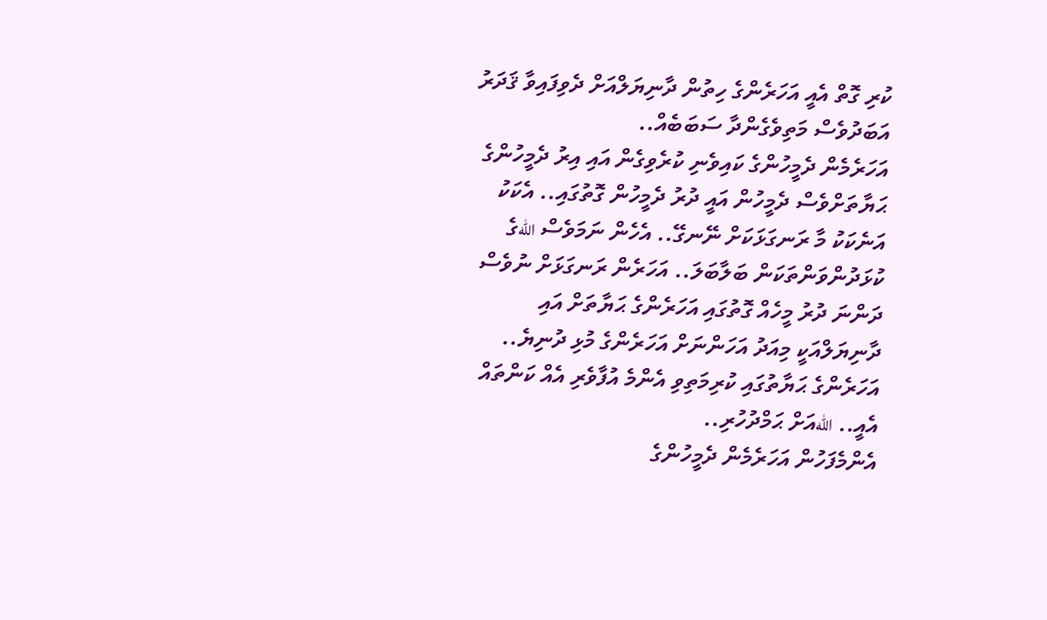ކުރި ގޮތް އެއީ އަހަރެންގެ ހިތުން ދާނިޔަލްއަށް ދެވިފައިވާ ޤަދަރު އަބަދުވެސް މަތިވެގެންދާ ސަބަބެއް..
އަހަރެމެން ދެމީހުންގެ ކައިވެނި ކުރެވިގެން އައި އިރު ދެމީހުންގެ ޙަޔާތަށްވެސް ދެމީހުން އައީ ދުރު ދެމީހުން ގޮތުގައި.. އެކަކު އަނެކަކު މާ ރަނގަޅަކަށް ނޭނގޭ.. އެހެން ނަމަވެސް اللهގެ ކުޅަދުންވަންތަކަން ބަލާބަލަ.. އަހަރެން ރަނގަޅަށް ނުވެސް ދަންނަ ދުރު މީހެއް ގޮތުގައި އަހަރެންގެ ޙަޔާތަށް އައި ދާނިޔަލްއަކީ މިއަދު އަހަންނަށް އަހަރެންގެ މުޅި ދުނިޔެ.. އަހަރެންގެ ޙަޔާތުގައި ކުރިމަތިވި އެންމެ އުފާވެރި އެއް ކަންތައް އެއީ.. اللهއަށް ޙަމްދުހުރި..
އެންމެފަހުން އަހަރެމެން ދެމީހުންގެ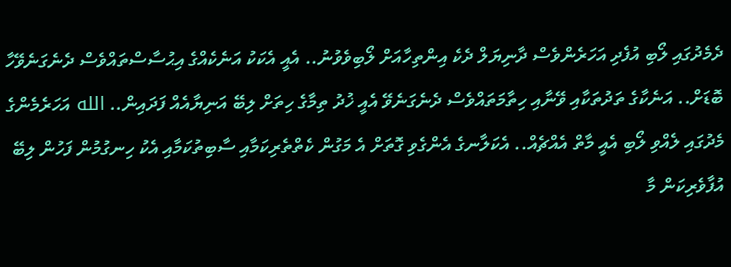ދެމެދުގައި ލޯބި އުފެދި އަހަރެންވެސް ދާނިޔަލް ދެކެ އިންތިހާއަށް ލޯބިވެވުނު.. އެއީ އެކަކު އަނެކެއްގެ އިޙުސާސްތައްވެސް ދެނެގަނެވޭހާ ބޮޑަށް.. އަނެކާގެ ތަދުތަކާއި ވޭނާއި ހިތާމަތައްވެސް ދެނެގަނެވޭ އެއީ ޚުދު ތިމާގެ ހިތަށް ލިބޭ އަނިޔާއެއް ފަދައިން.. الله އަހަރެމެންގެ މެދުގައި ލެއްވި ލޯބި އެއީ މާތް އެއްޗެއް.. އެކަލާނގެ އެންގެވި ގޮތަށް އެ މަގުން ކެތްތެރިކަމާއި ސާބިތުކަމާއި އެކު ހިނގުމުން ފަހުން ލިބޭ އުފާވެރިކަން މާ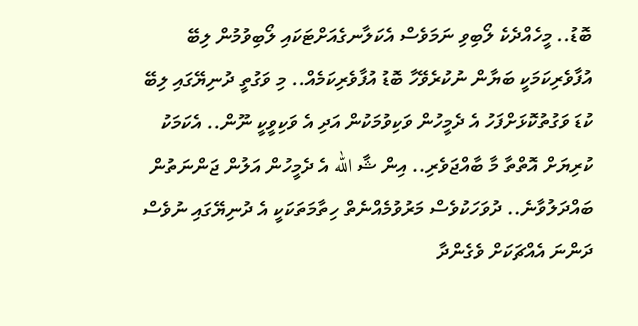ބޮޑު.. މީހެއްދެކެ ލޯބިވި ނަމަވެސް އެކަލާނގެއަށްޓަކައި ލޯބިވުމުން ލިބޭ އުފާވެރިކަމަކީ ބަޔާން ނުކުރެވޭހާ ބޮޑު އުފާވެރިކަމެއް.. މި ވަގުތީ ދުނިޔޭގައި ލިބޭ ކުޑަ ވަގުތުކޮޅަށްފަހު އެ ދެމީހުން ވަކިވުމަކުން އަދި އެ ވަކިވީކީ ނޫން.. އެކަމަކު ކުރިޔަށް އޮތްތާ މާ ބާއްޖަވެރި.. އިން ޝާ الله އެ ދެމީހުން އަލުން ޖަންނަތުން ބައްދަލުވާނެ.. ދުވަހަކުވެސް މަރުވުމެއްނެތް ހިތާމަތަކަކީ އެ ދުނިޔޭގައި ނުވެސް ދަންނަ އެއްޗަކަށް ވެގެންދާ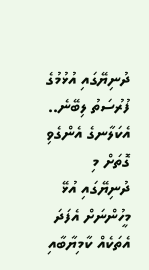ދުނިޔޭގައި އުޅުމުގެ ފުރުސަތު ލިބޭނެ..
އެކަލާނގެ އެންގެވި ގޮތަށް މި ދުނިޔޭގައި އުޅޭ މީހުންނަށް އެފަދަ އެތަކެއް ކާމިޔާބާއި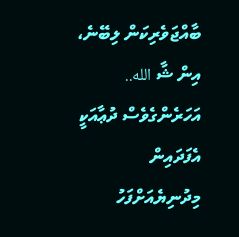ބާއްޖަވެރިކަން ލިބޭނެ، އިން ޝާ الله.. އަހަރެންގެވެސް ދުޢާއަކީ އެފަދައިން މިދުނިޔެއަށްފަހު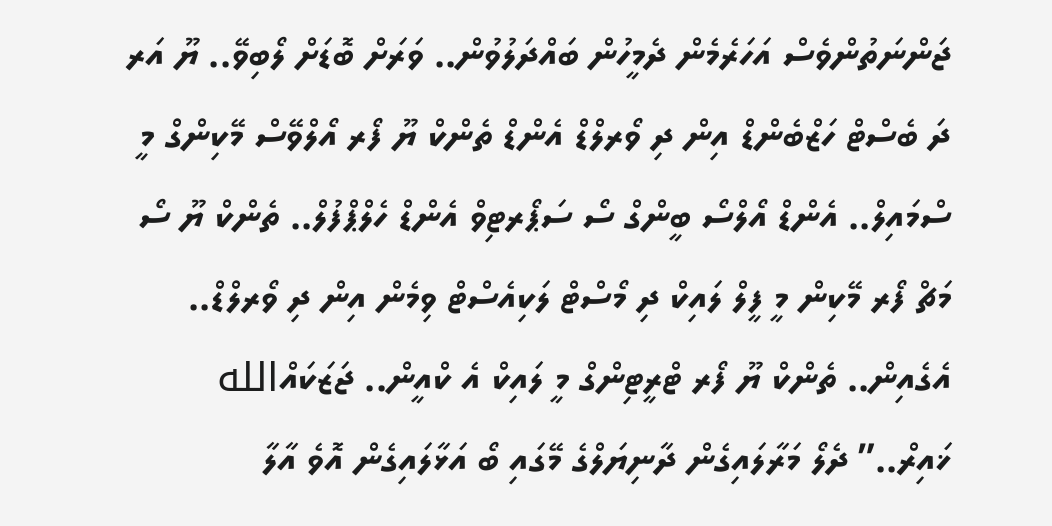ޖަންނަތުންވެސް އަހަރެމެން ދެމީހުން ބައްދަލުވުން.. ވަރަށް ބޮޑަށް ލޯބިވޭ.. ޔޫ އަރ ދަ ބެސްޓް ހަޒްބެންޑް އިން ދި ވޯރލްޑް އެންޑް ތެންކް ޔޫ ފޯރ އޯލްވޭސް މޭކިންގް މީ ސްމައިލް.. އެންޑް އޯލްސޯ ބީންގް ސޯ ސަޕޯރޓިވް އެންޑް ހެލްޕްފުލް.. ތެންކް ޔޫ ސޯ މަޗް ފޯރ މޭކިން މީ ފީލް ލައިކް ދި މޯސްޓް ލަކިއެސްޓް ވިމެން އިން ދި ވޯރލްޑް.. އެގެއިން.. ތެންކް ޔޫ ފޯރ ޓްރީޓިންގް މީ ލައިކް އެ ކްއީން.. ޖަޒަކައްالله ޚައިރް..” ދެލޯ މަރާލައިގެން ދާނިޔަލްގެ މޭގައި ބޯ އަޅާލައިގެން އޮވެ އާލާ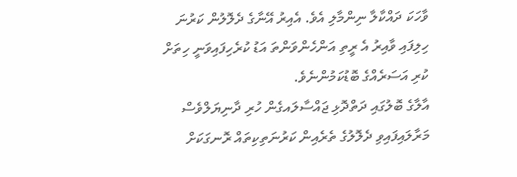ވާހަކަ ދައްކާލާ ނިންމާލި އެވެ. އެއިރު އޭނާގެ ދެލޮލުން ކަރުނަ ހިލިފައި ވާއިރު އެ ރީތި އަންހެންވަންތަ އަޑު ކުރެހިފައިވަނީ ހިތަށް ކުރި އަސަރެއްގެ ބޮޑުކަމުންނެވެ.
އާލާގެ ބޮލުގައި ދަތްދޮޅި ޖައްސާލައގެން ހުރި ދާނިޔަލްވެސް މަރާލައިފައިވި ދެލޮލުގެ ތެރެއިން ކަރުނަތިކިތައް ރޮނގަކަށް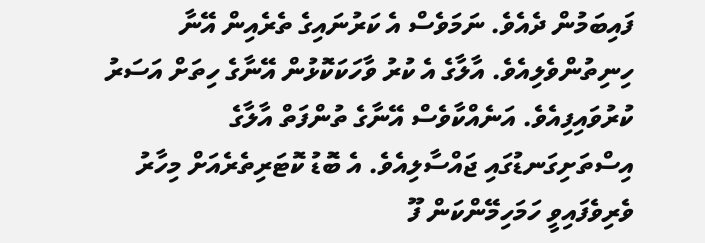ފައިބަމުން ދެއެވެ. ނަމަވެސް އެ ކަރުނައިގެ ތެރެއިން އޭނާ ހިނިތުންވެލިއެވެ. އާލާގެ އެ ކުރު ވާހަކަކޮޅުން އޭނާގެ ހިތަށް އަސަރު ކުރުވައިފިއެވެ. އަނެއްކާވެސް އޭނާގެ ތުންފަތް އާލާގެ އިސްތަށިގަނޑުގައި ޖައްސާލިއެވެ. އެ ބޮޑު ކޮޓަރިތެރެއަށް މިހާރު ވެރިވެފައިވީ ހަމަހިމޭންކަން ފޫ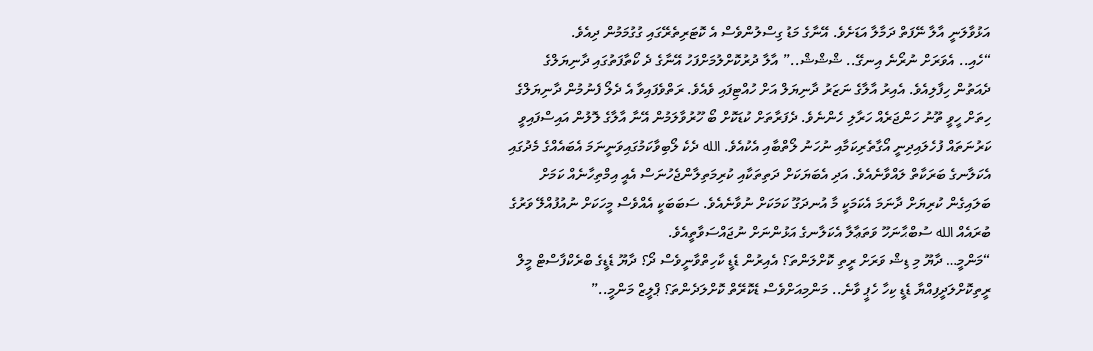އަޅުވާލަނީ އާލާ ނޭފަތް ދަމާލާ އަޑަށެވެ. އޭނާގެ މަޑު ގިސްލުންވެސް އެ ކޮޓަރިތެރޭގައި ގުގުމަމުން ދިއެވެ.
“ހެއި.. އެވަރަށް ނުރޯނެ އިނގޭ.. ޝްޝްޝް..” އާލާ ދުރުކޮށްލުމަށްފަހު އޭނާގެ ދެ ކޯތާފަތުގައި ދާނިޔަލްގެ ދެއަތުން ހިފާލިއެވެ. އެއިރު އާލާގެ ނަޒަރު ދާނިޔަލް އަށް ހުއްޓިފައި ވެއެވެ. ރަތްވެފައިވާ އެ ދެލޯ ފެނުމުން ދާނިޔަލްގެ ހިތަށް ހީވީ ތޫނު ހަންޖަރެއް ހަރާލި ހެންނެވެ. ދެފަރާތަށް ކުޑަކޮށް ބޯ ހޫރުވާލަމުން އޭނާ އާލާގެ ލޮލުން އައިސްފައިވީ ކަރުނަތައް ފުހެލައިދިނީ އޯގާތެރިކަމާއި ނުހަނު ލޯތްބާއި އެކުއެވެ. الله ދެކެ ލޯބިވާކަމުގައިވަނީނަމަ އެބައެއްގެ މެދުގައި އެކަލާނގެ ބަރަކާތް ލައްވާނެއެވެ. އަދި އެބަޔަކަށް ދަތިތަކާއި ކުރިމަތިލާންޖެހުނަސް އެއީ އިމްތިހާނެއް ކަމަށް ބަލައިގެން ކުރިޔަށް ދާނަމަ އެކަމަކީ މާ އުނދަގޫ ކަމަކަށް ނުވާނެއެވެ. ސަބަބަކީ އެއްވެސް މީހަކަށް ނުއުފުއްލޭ ވަރުގެ ބުރައެއް الله ސުބްޙާނަހޫ ވަތަޢާލާ އެކަލާނގެ އަޅުންނަށް ނުޖައްސަވާތީއެވެ.
“މަންމީ… ދާޔޫ މި ޑިޝް ވަރަށް ރީތި ކޮށްލަންތަ؟ އެއިރުން ޑެޑީ ކާހިތްވާނީވެސް ދޯ؟ ދާޔޫ ޑެޑީގެ ބްރެކްފާސްޓް މީލް ރީތިކޮށްލަދީފިއްޔާ ޑެޑީ ކިހާ ހެޕީ ވާނެ.. މަންމިއަށްވެސް ޑެކޮރޭތް ކޮށްލަދެންތަ؟ ޕްލީޒް މަންމީ..”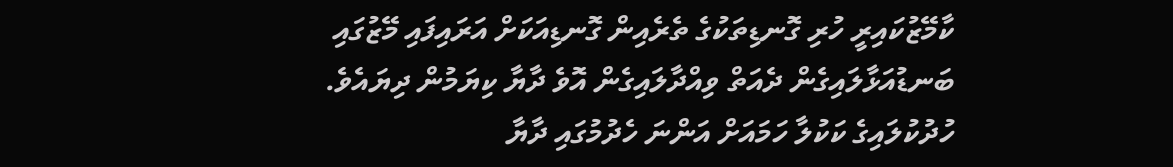ކާމޭޒުކައިރީ ހުރި ގޮނޑިތަކުގެ ތެރެއިން ގޮނޑިއަކަށް އަރައިފައި މޭޒުގައި ބަނޑުއަޅާލައިގެން ދެއަތް ވިއްދާލައިގެން އޮވެ ދާޔާ ކިޔަމުން ދިޔައެވެ. ހުދުކުލައިގެ ކަކުލާ ހަމައަށް އަންނަ ހެދުމުގައި ދާޔާ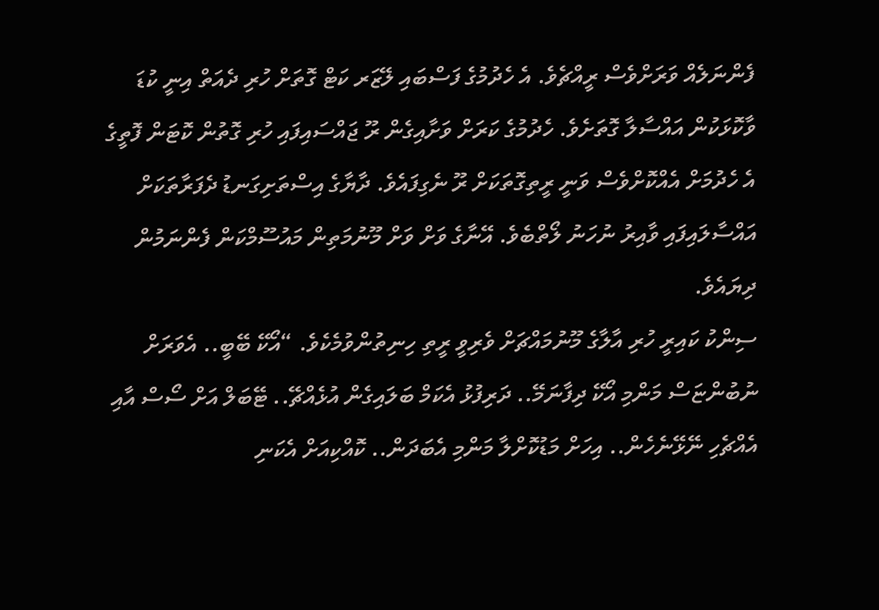ފެންނަލެއް ވަރަށްވެސް ރީއްޗެވެ. އެ ހެދުމުގެ ފަސްބައި ލޭޒަރ ކަޓް ގޮތަށް ހުރި ދެއަތް އިނީ ކުޑަ ވާކޮޅަކުން އައްސާލާ ގޮތަށެވެ. ހެދުމުގެ ކަރަށް ވަށާއިގެން ރޫ ޖައްސައިފައި ހުރި ގޮތުން ކޮޓަން ފޮތީގެ އެ ހެދުމަށް އެއްކޮށްވެސް ވަނީ ރީތިގޮތަކަށް ރޫ ނެގިފައެވެ. ދާޔާގެ އިސްތަށިގަނޑު ދެފަރާތަކަށް އައްސާލައިފައި ވާއިރު ނުހަނު ލޯތްބެވެ. އޭނާގެ ވަށް ވަށް މޫނުމަތިން މައުސޫމްކަން ފެންނަމުން ދިޔައެވެ.
ސިންކު ކައިރީ ހުރި އާލާގެ މޫނުމައްޗަށް ވެރިވީ ރީތި ހިނިތުންވުމެކެވެ. “އޯކޭ ބޭބީ.. އެވަރަށް ނުބުންޏަސް މަންމި އޯކޭ ދިފާނަމޭ.. ދަރިފުޅު އެކަމް ބަލައިގެން އުޅެއްޗޭ.. ޓޭބަލް އަށް ސޯސް އާއި އެއްޗެހި ނޭޅޭނެހެން.. އިހަށް މަޑުކޮށްލާ މަންމި އެބަދަން.. ކޮއްކިއަށް އެކަނި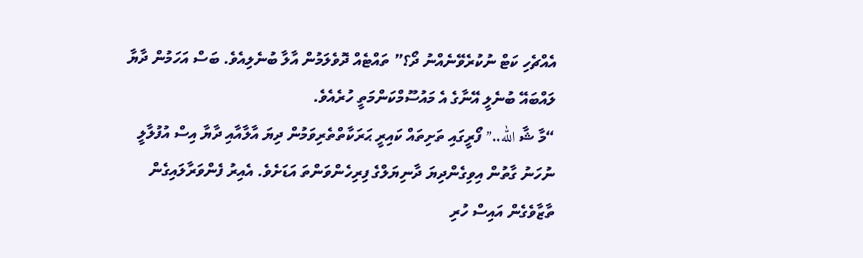އެއްޗެހި ކަޓް ނުކުރެވޭނެއްނު ދޯ؟” ތައްޓެއް ދޮވެލަމުން އާލާ ބުނެލިއެވެ. ބަސް އަހަމުން ދާޔާ ލައްބައޭ ބުނެލީ އޭނާގެ އެ މައުސޫމްކަންމަތީ ހުރެއެވެ.
“މާ ޝާ الله..” ފޯރީގައި ތަށިތައް ކައިރީ ޙަރަކާތްތެރިވަމުން ދިޔަ އާލާއާއި ދާޔާ އިސް އުފުލާލީ ނުހަނު ގާތުން އިވިގެންދިޔަ ދާނިޔަލްގެ ފިރިހެންވަންތަ އަޑަށެވެ. އެއިރު ފެންވަރާލައިގެން ތާޒާވެގެން އައިސް ހުރި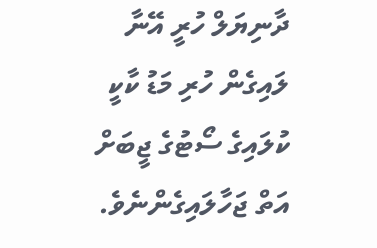ދާނިޔަލް ހުރީ އޭނާ ލައިގެން ހުރި މަޑު ކާކީ ކުލައިގެ ސޯޓުގެ ޖީބަށް އަތް ޖަހާލައިގެންނެވެ.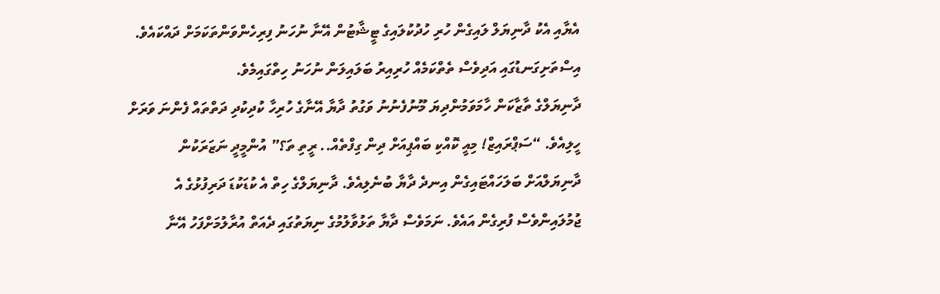އެޔާއި އެކު ދާނިޔަލް ލައިގެން ހުރި ހުދުކުލައިގެ ޓީޝާޓުން އޭނާ ނުހަނު ފިރިހެންވަންތަކަމަށް ދައްކައެވެ. އިސްތަށިގަނޑުގައި އަދިވެސް ތެތްކަމެއް ހުރިއިރު ބަލައިލަން ނުހަނު ހިތްގައިމެވެ.
ދާނިޔަލްގެ ތާޒާކަން ހާމަވަމުންދިޔަ މޫނުފެނުނު ވަގުތު ދާޔާ އޭނާގެ ހުރިހާ ކުދިކުދި ދަތްތައް ފެންނަ ވަރަށް ހީލިއެވެ. “ސަޕްރައިޒް! މިއީ ކޮއްކި ބައްޕިއަށް ދިން ގިފްތެއް.. ރީތި ތަ؟” އުންމީދީ ނަޒަރަކުން ދާނިޔަލްއަށް ބަލަހައްޓައިގެން އިނދެ ދާޔާ ބުނެލިއެވެ. ދާނިޔަލްގެ ހިތް އެ ކުޑަކުޑަ ދަރިފުޅުގެ އެ ޖުމުލައިންވެސް ފުރިގެން އައެވެ. ނަމަވެސް ދާޔާ ތަޅުވާލުމުގެ ނިޔަތުގައި ދެއަތް އުރާލުމަށްފަހު އޭނާ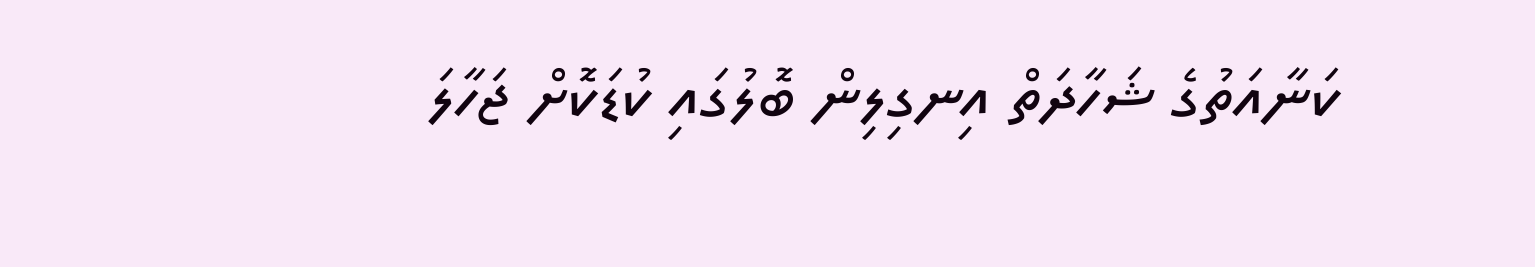ކަނާއަތުގެ ޝަހާދަތް އިނގިލިން ބޮލުގައި ކުޑަކޮށް ޖަހާލަ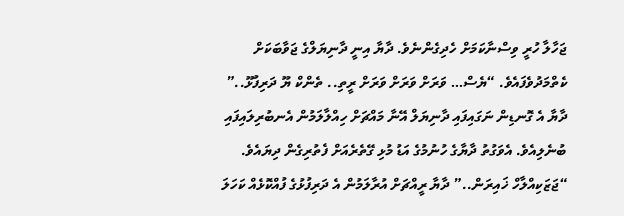ޖަހާލާ ހުރީ ވިސްނާކަމަށް ހެދިގެންނެވެ. ދާޔާ އިނީ ދާނިޔަލްގެ ޖަވާބަކަށް ކެތްމަދުވެފައެވެ. “ޔެސް… ވަރަށް ވަރަށް ވަރަށް ރީތި.. ތެންކް ޔޫ ދަރިފުޅޫ..” ދާޔާ އެ ގޮނޑިން ނަގައިފައި ދާނިޔަލް އޭނާ މައްޗަށް ހިއްލާލަމުން އެނބުރިލައިފައި ބުނެލިއެވެ. އެވަގުތު ދާޔާގެ ހުނުމުގެ އަޑު މުޅި ގޭތެރެއަށް ފެތުރިގެން ދިޔައެވެ. “ޖަޒަކިއްލާހް ޚައިރަން..” ދާޔާ ރީއްޗަށް އުރާލަމުން އެ ދަރިފުޅުގެ ފުއްކޮޅެއް ކަހަލަ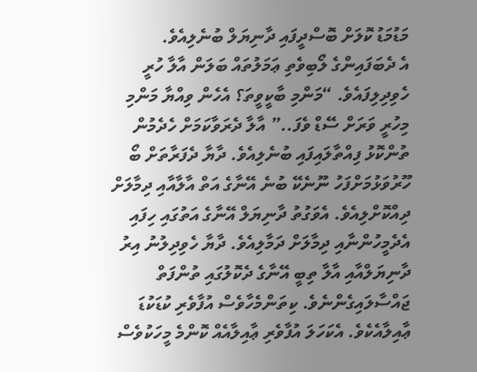މަޑުމަޑު ކޮލަށް ބޮސްދީފައި ދާނިޔަލް ބުނެލިއެވެ.
އެ ދެބަފައިންގެ ލޯބިވެތި ޢަމަލުތައް ބަލަން އާލާ ހުރީ ހެވިދިލިފައެވެ. “މަންމި ބާކީވީތަ؟ އެހެން ވިއްޔާ މަންމި މިހުރީ ވަރަށް ސޭޑް ވެފަ..” އާލާ ދެރަވާކަމަށް ހެދެމުން ތުންކޮޅު ފިއްތާލައިފައި ބުނެލިއެވެ. ދާޔާ ދެފަރާތަށް ބޯ ހޫރުވަޅުމަށްފަހު ނޫނެކޭ ބުނެ އޭނާގެ އަތް އާލާއާއި ދިމާލަށް ދިއްކޮށްލިއެވެ. އެވަގުތު ދާނިޔަލް އޭނާގެ އަތުގައި ހިފައި އެދެމީހުންނާއި ދިމާލަށް ދަމާލިއެވެ. ދާޔާ ހެވިދިލުނު އިރު ދާނިޔަލްއާއި އާލާ ތިބީ އޭނާގެ ދެކޮލުގައި ތުންފަތް ޖައްސާލައިގެންނެވެ. ކިތަންމެހާވެސް އުފާވެރި ކުޑަކުޑަ ޢާއިލާއެކެވެ. އެކަހަލަ އުފާވެރި ޢާއިލާއެއް ކޮންމެ މީހަކުވެސް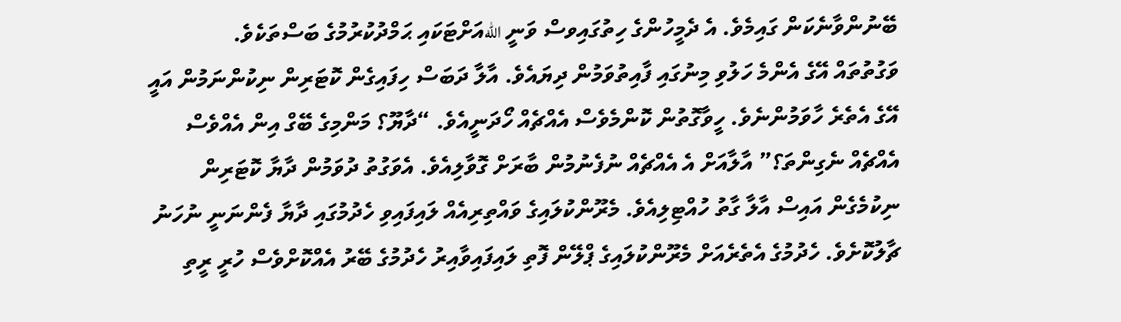ބޭނުންވާނެކަން ގައިމެވެ. އެ ދެމީހުންގެ ހިތުގައިވސް ވަނީ اللهއަށްޓަކައި ޙަމްދުކުރުމުގެ ބަސްތަކެވެ.
ވަގުތުތައް އޭގެ އެންމެ ހަލުވި މިނުގައި ފާއިތުވަމުން ދިޔައެވެ. އާލާ ދަބަސް ހިފައިގެން ކޮޓަރިން ނިކުންނަމުން އައީ އޭގެ އެތެރެ ހާވަމުންނެވެ. ހީވާގޮތުން ކޮންމެވެސް އެއްޗެއް ހޯދަނީއެވެ. “ދާޔޫ؟ މަންމިގެ ބޭގް އިން އެއްވެސް އެއްޗެއް ނެގިންތަ؟” އާލާއަށް އެ އެއްޗެއް ނުފެނުމުން ބާރަށް ގޮވާލިއެވެ. އެވަގުތު ދުވަމުން ދާޔާ ކޮޓަރިން ނިކުމެގެން އައިސް އާލާ ގާތު ހުއްޓިލިއެވެ. މެރޫންކުލައިގެ ވައްތިރިއެއް ލައިފައިވި ހެދުމުގައި ދާޔާ ފެންނަނީ ނުހަނު ޗާލުކޮށެވެ. ހެދުމުގެ އެތެރެއަށް މެރޫންކުލައިގެ ޕްލޭން ފޮތި ލައިފައިވާއިރު ހެދުމުގެ ބޭރު އެއްކޮށްވެސް ހުރީ ރީތި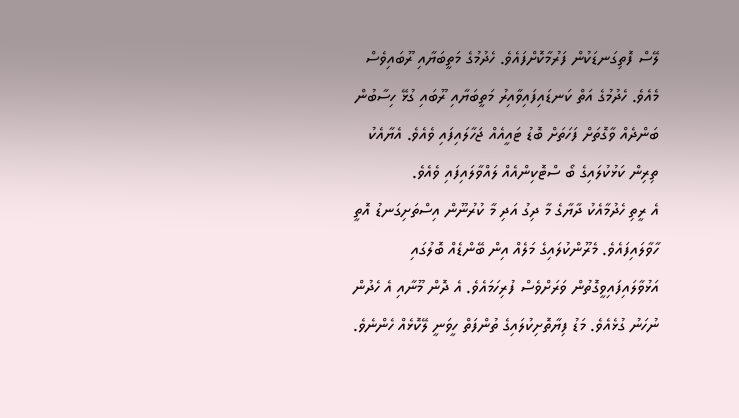ލޭސް ފޮތިގަނޑަކުން ފަރުމާކޮށްފައެވެ. ހެދުމުގެ މަތީބަޔާއި ރޫބައިވެސް މެއެވެ. ހެދުމުގެ އަތް ކަނޑައިފައިވާއިރު މަތީބަޔާއި ރޫބައި ގުޅޭ ހިސާބުން ބަންދެއް ވާގޮތަށް ފަހަތަށް ބޮޑު ޓައީއެއް ޖަހާލައިފައި ވެއެވެ. އެޔާއެކު ތިރިން ކަޅުކުލައިގެ ބޯ ސްޓޮކިންއެއް ލައްވާލައިފައި ވެއެވެ.
އެ ރީތި ހެދުމާއެކު ދާޔާގެ މާ ދިގު އަދި މާ ކުރުނޫން އިސްތަށިގަނޑު އޮތީ ހާވާލައިފައެވެ. މެރޫންކުލައިގެ މަލެއް އިން ބޭންޑެއް ބޮލުގައި އަޅުވާލައިފައިވީގޮތުން ވަރަށްވެސް ފުރިހަމައެވެ. އެ ދޮން މޫނާއި އެ ހެދުން ނުހަނު ގުޅެއެވެ. މަޑު ފިޔާތޮށިކުލައިގެ ތުންފަތް ހީވަނީ ލޭކޮޅެއް ހެންނެވެ.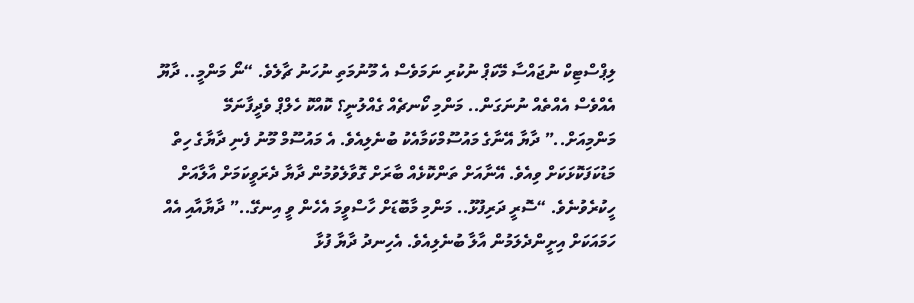ލިޕްސްޓިކް ނުޖައްސާ މޭކަޕް ނުކުރި ނަމަވެސް އެ މޫނުމަތި ނުހަނު ޗާލެވެ. “ނޯ މަންމީ.. ދާޔޫ އެއްވެސް އެއްތެއް ނުނަގަން.. މަންމި ކޯނޗެއް ގެއްލުނީ؟ ކޮއްކޮ ހެލްޕް ވެދީފާނަމޭ މަންމިއަށް..” ދާޔާ އޭނާގެ މައުސޫމްކަމާއެކު ބުނެލިއެވެ. އެ މައުސޫމް މޫނު ފެނި ދާޔާގެ ހިތް މަޑުކަފަކޮޅަކަށް ވިއެވެ. އޭނާއަށް ތަންކޮޅެއް ބާރަށް ގޮވާލެވުމުން ދާޔާ ދެރަވީކަމަށް އާލާއަށް ހީކުރެވުނެވެ. “ސޮރީ ދަރިފުޅޫ.. މަންމި މާބޮޑަށް ހާސްވީމަ އެހެން ވީ އިނގޭ..” ދާޔާއާއި އެއް ހަމައަކަށް އިށީންދެލަމުން އާލާ ބުނެލިއެވެ. އެހިނދު ދާޔާ ފުޅާ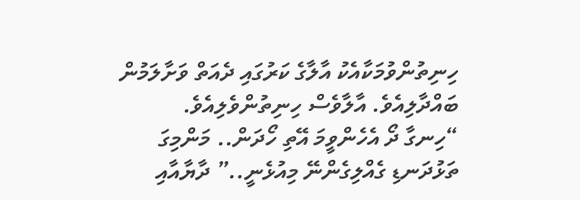ހިނިތުންވުމަކާއެކު އާލާގެ ކަރުގައި ދެއަތް ވަށާލަމުން ބައްދާލިއެވެ. އާލާވެސް ހިނިތުންވެލިއެވެ.
“ހިނގާ ދޯ އެހެންވީމަ އޭތި ހޯދަން.. މަންމިގަ ތަޅުދަނޑި ގެއްލިގެންނޭ މިއުޅެނީ..” ދާޔާއާއި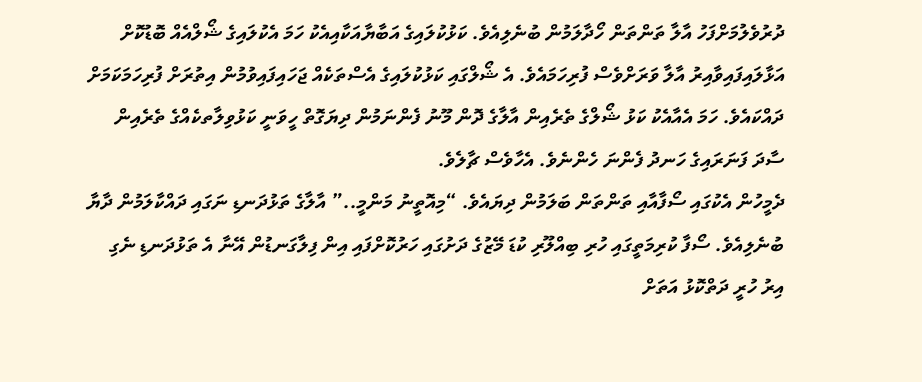ދުރުވެލުމަށްފަހު އާލާ ތަންތަން ހޯދާލަމުން ބުނެލިއެވެ. ކަޅުކުލައިގެ އަބާޔާއަކާއިއެކު ހަމަ އެކުލައިގެ ޝޯލްއެއް ބޮޑުކޮށް އަޅާލައިފައިވާއިރު އާލާ ވަރަށްވެސް ފުރިހަމައެވެ. އެ ޝޯލްގައި ކަޅުކުލައިގެ އެސްތަކެއް ޖަހައިފައިވުމުން އިތުރަށް ފުރިހަމަކަމަށް ދައްކައެވެ. ހަމަ އެއާއެކު ކަޅު ޝޯލްގެ ތެރެއިން އާލާގެ ދޮން މޫނު ފެންނަމުން ދިޔަގޮތް ހީވަނީ ކަޅުވިލާތކެއްގެ ތެރެއިން ސާދަ ފަނަރައިގެ ހަނދު ފެންނަ ހެންނެވެ. އެހާވެސް ޗާލެވެ.
ދެމީހުން އެކުގައި ސޯފާއާއި ތަންތަން ބަލަމުން ދިޔައެވެ. “މިއޮތީނު މަންމީ..” އާލާގެ ތަޅުދަނޑި ނަގައި ދައްކާލަމުން ދާޔާ ބުނެލިއެވެ. ސޯފާ ކުރިމަތީގައި ހުރި ބިއްލޫރި ކުޑަ މޭޒުގެ ދަށުގައި ހަރުކޮށްފައި އިން ފިލާގަނޑުން އޭނާ އެ ތަޅުދަނޑި ނެގި އިރު ހުރީ ދަތްކޮޅު އަތަށް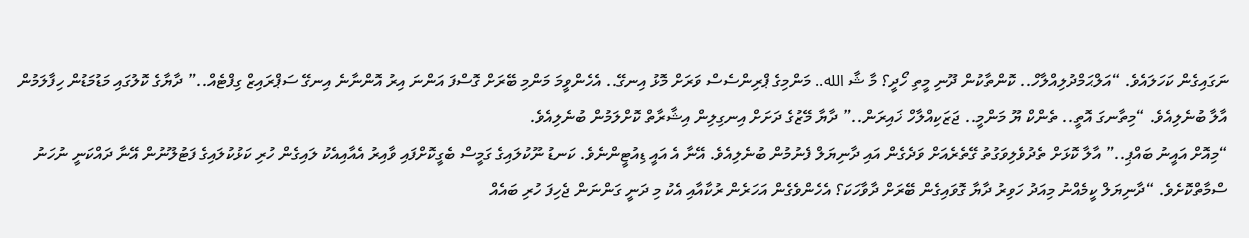ނަގައިގެން ކަހަލައެވެ. “އަލްޙަމްދުލިއްލާހް.. ކޮންތާކުން ދޫނި މީތި ހޯދީ؟ މާ ޝާ الله.. މަންމިގެ ޕްރިންސެސް ވަރަށް މޮޅު އިނގޭ.. އެހެންވީމަ މަންމި ބޭރަށް ގޮސްފަ އަންނަ އިރު އޮންނާނެ އިނގޭ ސަޕްރައިޒް ގިފްޓެއް..” ދާޔާގެ ކޮލުގައި މަޑުމަޑުން ހިފާލަމުން އާލާ ބުނެލިއެވެ. “މިތާނގަ އޮތީ.. ތެންކް ޔޫ މަންމީ.. ޖަޒަކިއްލާހް ޚައިރަން..” ދާޔާ މޭޒުގެ ދަށަށް އިނގިލިން އިޝާރާތް ކޮށްލަމުން ބުނެލިއެވެ.
“މިއޮށް އައީނު ބައްޕި..” އާލާ ކޮޅަށް ތެދުވެލިވަގުތު ގޭތެރެއަށް ވަދެގެން އައި ދާނިޔަލް ފެނުމުން ބުނެލިއެވެ. އޭނާ އެ އައީ ޑިއުޓީންނެވެ. ކަނޑު ނޫކުލައިގެ ގަމީސް ބެގީކޮށްފައި ވާއިރު އެއާއިއެކު ލައިގެން ހުރި ކަޅުކުލައިގެ ފަޓުލޫނުން އޭނާ ދައްކަނީ ނުހަނު ސްމާތްކޮށެވެ. “ދާނިޔަލް ކީމެއްނު މިއަދު ހަވިރު ދާޔާ ގޮވައިގެން ބޭރަށް ދާވާހަކަ؟ އެހެންވެގެން އަހަރެން ރުކާއާއި އެކު މި ދަނީ ގަންނަން ޖެހިފަ ހުރި ބައެއް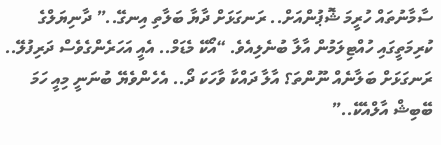ސާމާނުތައް ހުރީމަ ޝޮޕުންއަށް.. ރަނގަޅަށް ދާޔާ ބަލާތި އިނގޭ..” ދާނިޔަލްގެ ކުރިމަތީގައި ހުއްޓިލަމުން އާލާ ބުނެލިއެވެ. “އޯކޭ މެޑަމް.. އެއީ އަހަރެންގެވެސް ދަރިފުލޭ.. ރަނގަޅަށް ބަލާނެއް ނޫންތަ؟ އާލާ ދައްކާ ވާހަކަ ދޯ.. އެހެންވެޔޭ ބުނަނީ މިއީ ހަމަ ބޭބިޝް އާލްއެކޭ..”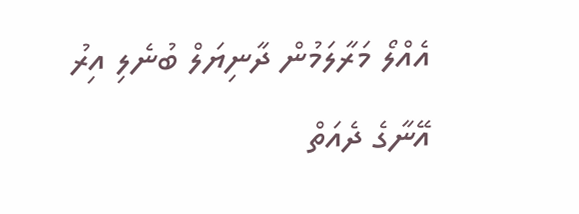އެއްލޯ މަރާލަމުން ދާނިޔަލް ބުނެލި އިރު އޭނާގެ ދެއަތް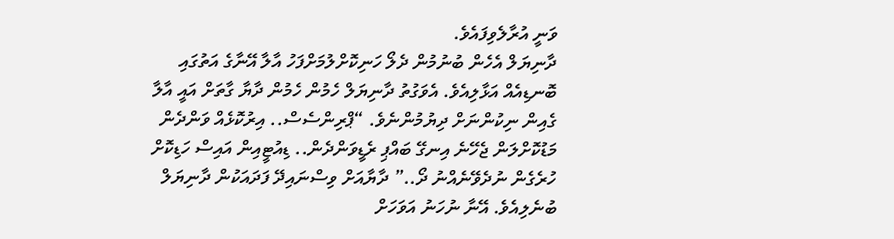ވަނީ އުރާލެވިފައެވެ.
ދާނިޔަލް އެހެން ބުނުމުން ދެލޯ ހަނިކޮށްލުމަށްފަހު އާލާ އޭނާގެ އަތުގައި ބޮނޑިއެއް އަޅާލިއެވެ. އެވަގުތު ދާނިޔަލް ހެމުން ހެމުން ދާޔާ ގާތަށް އައީ އާލާ ގެއިން ނިކުންނަށް ދިޔުމުންނެވެ. “ޕްރިންސެސް.. އިރުކޮޅެއް ވަންދެން މަޑުކޮށްލަން ޖެހޭނެ އިނގޭ ބައްޕި ރެޑީވަންދެން.. ޑިއުޓީއިން އައިސް ހަޑިކޮށް ހުރެގެން ނުދެވޭނެއްނު ދޯ..” ދާޔާއަށް ވިސްނައިދޭ ފަދައަކުން ދާނިޔަލް ބުނެލިއެވެ. އޭނާ ނުހަނު އަވަހަށް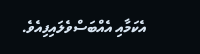އެކަމާއި އެއްބަސްވެލައިފިއެވެ.